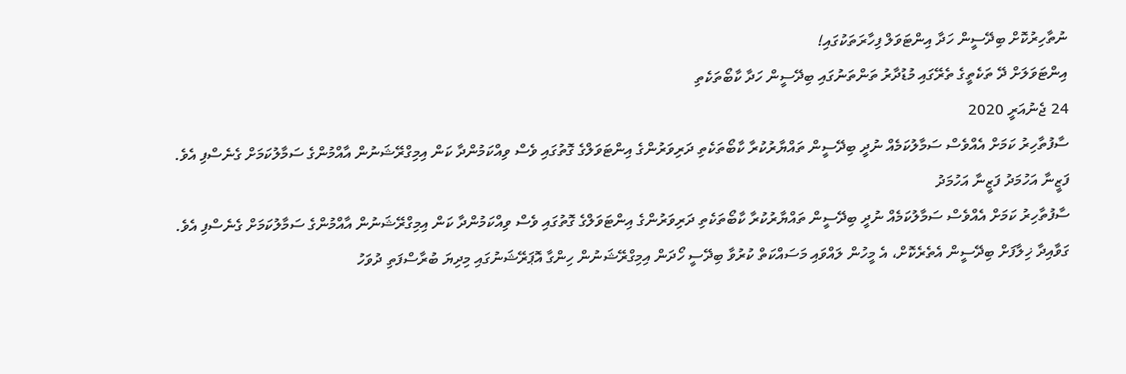ނުތާހިރުކޮށް ބިދޭސީން ހަދާ އިންޓަވަލް ފިހާރަތަކުގައި!
އިންޓަވަލަށް ދޭ ތަކެތީގެ ތެރޭގައި މުޑުދާރު ތަންތަނުގައި ބިދޭސީން ހަދާ ކާބޯތަކެތި
24 ޖެނުއަރީ 2020
ސާފުތާހިރު ކަމަށް އެއްވެސް ސަމާލުކަމެއް ނުދީ ބިދޭސީން ތައްޔާރުކުރާ ކާބޯތަކެތި ދަރިވަރުންގެ އިންޓަވަލްގެ ގޮތުގައި ވެސް ވިއްކަމުންދާ ކަން އިމިގްރޭޝަނުން އާއްމުންގެ ސަމާލުކަމަށް ގެނެސްފި އެވެ.
ފަޒީނާ އަހުމަދު ފަޒީނާ އަހުމަދު
ސާފުތާހިރު ކަމަށް އެއްވެސް ސަމާލުކަމެއް ނުދީ ބިދޭސީން ތައްޔާރުކުރާ ކާބޯތަކެތި ދަރިވަރުންގެ އިންޓަވަލްގެ ގޮތުގައި ވެސް ވިއްކަމުންދާ ކަން އިމިގްރޭޝަނުން އާއްމުންގެ ސަމާލުކަމަށް ގެނެސްފި އެވެ.
ގަވާއިދާ ޚިލާފަށް ބިދޭސީން އެތެރެކޮށް، އެ މީހުން ލައްވައި މަސައްކަތް ކުރުވާ ބިދޭސީ ހޯދަން އިމިގްރޭޝަނުން ހިންގާ އޮޕަރޭޝަނުގައި މިދިޔަ ބުރާސްފަތި ދުވަހު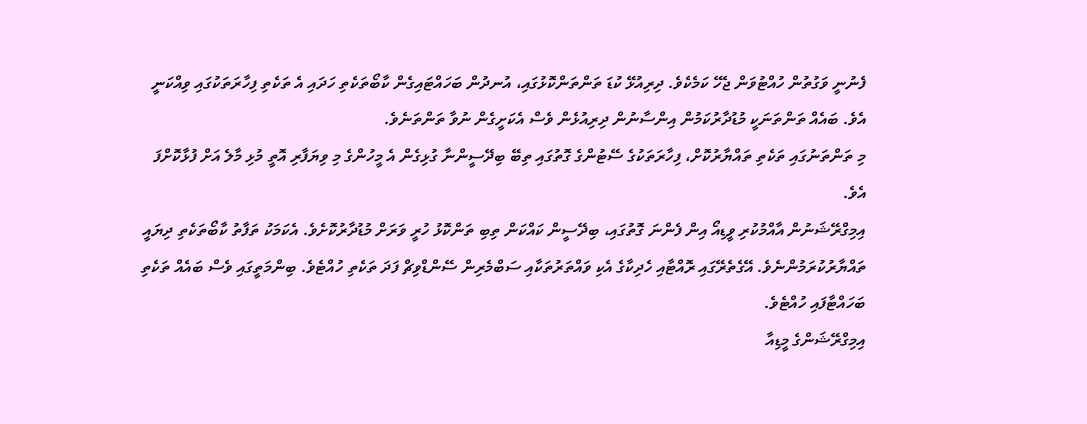ފެނުނީ ވަގުތުން ހުއްޓުވަން ޖެހޭ ކަމެކެވެ. ދިރިއުޅޭ ކުޑަ ތަންތަންކޮޅުގައި، އުނދުން ބަހައްޓައިގެން ކާބޯތަކެތި ހަދައި އެ ތަކެތި ފިހާރަތަކުގައި ވިއްކަނީ އެވެ. ބައެއް ތަންތަނަކީ މުޑުދާރުކަމުން އިންސާނުން ދިރިއުޅެން ވެސް އެކަށީގެން ނުވާ ތަންތަނެވެ.
މި ތަންތަނުގައި ތަކެތި ތައްޔާރުކޮށް، ފިހާރަތަކުގެ ސޭޓުންގެ ގޮތުގައި ތިބޭ ބިދޭސީންނާ ގުޅިގެން އެ މީހުންގެ މި ވިޔަފާރި އޮތީ މުޅި މާލެ އަށް ފުޅާކޮށްފަ އެވެ.
އިމިގްރޭޝަނުން އާއްމުކުރި ވީޑިއޯ އިން ފެންނަ ގޮތުގައި، ބިދޭސީން ކައްކަން ތިބި ތަންކޮޅު ހުރީ ވަރަށް މުޑުދާރުކޮށެވެ. އެކަމަކު ތަފާތު ކާބޯތަކެތި ދިޔައީ ތައްޔާރުކުރަމުންނެވެ. އޭގެތެރޭގައި ރޮއްޓާއި ހެދިކާގެ އެކި ވައްތަރުތަކާއި ސަބްމެރިން ސޭންޑްވިޗް ފަދަ ތަކެތި ހުއްޓެވެ. ބިންމަތީގައި ވެސް ބައެއް ތަކެތި ބަހައްޓާފައި ހުއްޓެވެ.
އިމިގްރޭޝަންގެ މީޑިއާ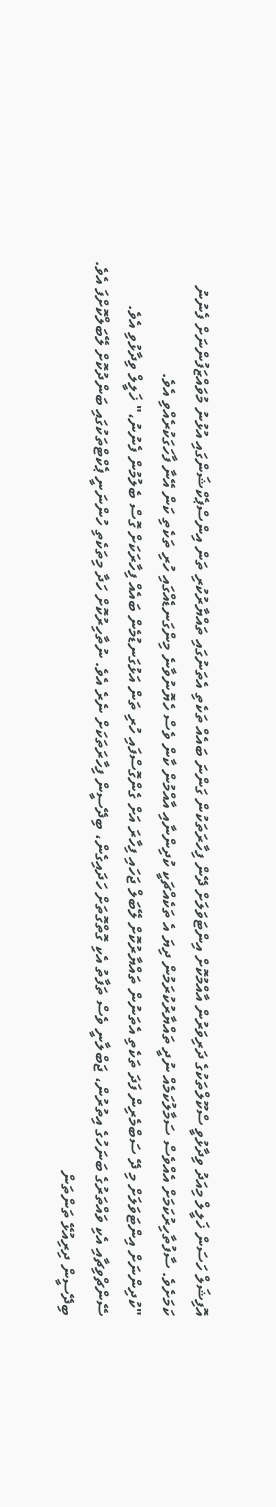އޮފިޝަލް ހަސަން ޚަލީލް މިއަދު ވިދާޅުވީ ސްކޫލްތަކުގެ ދަރިވަރުން އާއްމުކޮށް އިންޓަވަލަށް ދޭން ފިހާރަތަކުން ގަންނަ ބައެއް ތަކެތި އެތަނުގައި ތައްޔާރުކުރި ތަން އިންސްޕެކްޝަންގައި އުޅުނު މުވައްޒަފުންނަށް ފެނުނު ކަމަށެވެ. ސާފުތާހިރުކަމަށް އެއްވެސް ސަމާލުކަމެއް ނުދީ ތައްޔާރުކުރަމުން ދިޔަ އެ ތަކެއްޗަކީ ކުދިންނާއި އާއްމުން ކާން ވެސް ހެޔޮނުވާނެ މިންގަނޑެއްގައި ހުރި ތަކެތި ކަން އޭނާ ފާހަގަކުރެއްވި އެވެ.
"ކުދިންނަށް އިންޓަވަލަށް މި ދޭ ސަބްމެރިން ފަދަ ތަކެތި އެތަނުން ތައްޔާރުކޮށް ލޭބަލް ޖަހައި ފިހާރަ އަށް ގެންގޮސްފައި ހުރި ތަން އަޅުގަނޑުމެން ބައެއް ފިހާރަކަށް ގޮސް ބެލުމުން ފެނުނު،" ޚަލީލް ވިދާޅުވި އެވެ.
ސޭންޗްވިޗާއި އެކި ވައްތަރުގެ ބަނަހުގެ އިތުރުން، ޖަބްލާނީ ވެސް ތަފާތު އެކި ގޮތްގޮތަށް ހަދައިގެން، ބިދޭސީން ފިހާރަތަކަށް ނެރެ އެވެ. ނުތާހިރުކޮށް ހަދާ މިތަކެތި ހުންނަނީ ޕެކްޓްތަކުގައި ބަންދުކޮށް ލޭބަލްކޮށްފަ އެވެ.
ބިދޭސީން ދިރިއުޅޭ ތަންތަން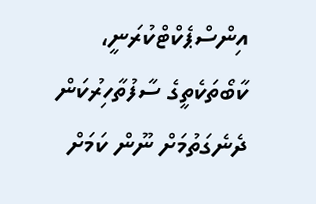އިންސްޕެކްޓްކުރަނީ، ކާބޯތަކެތީގެ ސާފުތާހިރުކަން ދެނެގަތުމަށް ނޫން ކަމަށް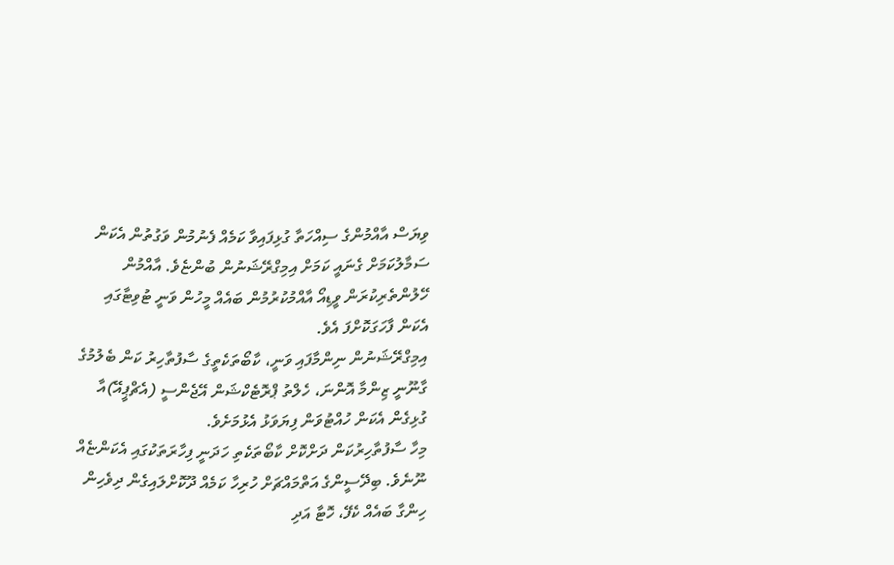ވިޔަސް އާއްމުންގެ ސިއްހަތާ ގުޅިފައިވާ ކަމެއް ފެނުމުން ވަގުތުން އެކަން ސަމާލުކަމަށް ގެނައީ ކަމަށް އިމިގްރޭޝަނުން ބުންޏެވެ. އާއްމުން ހޭލުންތެރިކުރަން ވީޑިއޯ އާއްމުކުރުމުން ބައެއް މީހުން ވަނީ ޓުވިޓާގައި އެކަން ފާހަގަކޮށްފަ އެވެ.
އިމިގްރޭޝަނުން ނިންމާފައި ވަނީ، ކާބޯތަކެތީގެ ސާފުތާހިރު ކަން ބެލުމުގެ ގާނޫނީ ޒިންމާ އޮންނަ، ހެލްތު ޕްރޮޓެކްޝަން އޭޖެންސީ (އެޗްޕީއޭ)އާ ގުޅިގެން އެކަން ހުއްޓުވަން ފިޔަވަޅު އެޅުމަށެވެ.
މިހާ ސާފުތާހިރުކަން ދަށްކޮށް ކާބޯތަކެތި ހަދަނީ ފިހާރަތަކުގައި އެކަންޏެއް ނޫނެވެ. ބިދޭސީންގެ އަތްމައްޗަށް ހުރިހާ ކަމެއް ދޫކޮށްލައިގެން ދިވެހިން ހިންގާ ބައެއް ކެފޭ، ހޮޓާ އަދި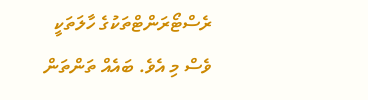ރެސްޓޯރަންޓްތަކުގެ ހާލަތަކީ ވެސް މި އެވެ. ބައެއް ތަންތަން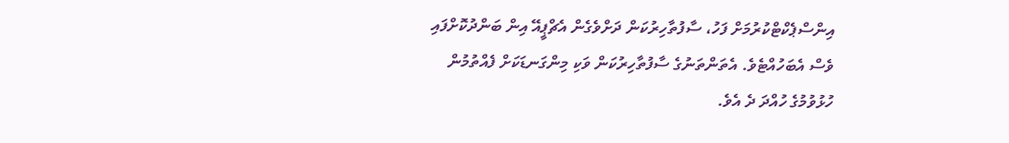އިންސްޕެކްޓްކުރުމަށް ފަހު، ސާފުތާހިރުކަން ދަށްވެގެން އެޗްޕީއޭ އިން ބަންދުކޮށްފައި ވެސް އެބަހުއްޓެވެ. އެތަންތަނުގެ ސާފުތާހިރުކަން ވަކި މިންގަނޑަކަށް ފެއްތުމުން ހުޅުވުމުގެ ހުއްދަ ދެ އެވެ.